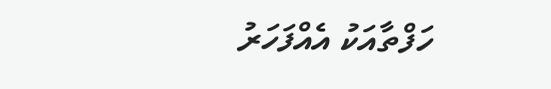ހަފްތާއަކު އެއްފަހަރު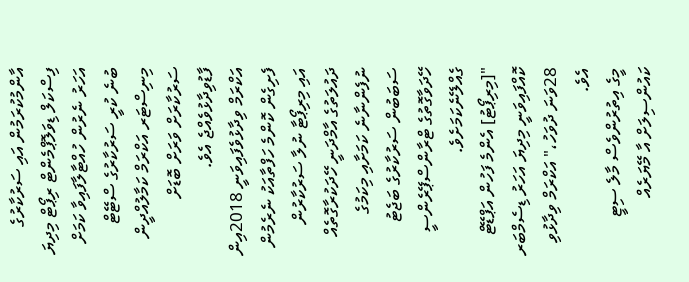އާންމުކުރަމުން އައި ސަރުކާރުގެ ފިސްކަލް ޑިވަލޮޕްމެންޓް ރިޕޯޓް މިދިޔަ އަހަރު ނެރުން ހުއްޓާލާފައިވާ ކަމަށް ބުނެ ކުރީ ސަރުކާރުގެ ސްޓޭޓް މިނިސްޓަރ އަކްރަމް ކަމާލުއްދީން ސަރުކާރަށް ވަރަށް ބޮޑަށް ފާޑުވިދާޅުވެއްޖެ އެވެ.
އަކްރަމް ވިދާޅުވެފައިވަނީ 2018އިން ފެށިގެން ކޮންމެ ހަފްތާއަކު ނެރެމުން އައި މިރިޕޯޓާ ނުލާ ސަރުކާރުން ދައުލަތުގެ އާމްދަނީ ހޭދަކުރާގޮތެއް ނުފެންނާނެ ކަމަށާއި މިކަމުގެ ސަބަބުން ސަރުކާރުގެ ބަޖެޓު ހޭދަވާގޮތުގެ ޓްރާންސްޕޭރެންސީ ގެއްލޭނެކަމަށެވެ.
"[މިރިޕޯޓު] އެންމެ ފަހުން އަޕްޑޭޓް ކޮއްފައިވަނީ މިދިޔަ އަހަރު ޑިސެމްބަރ 28ވަނަ ދުވަހު،" އަކްރަމް ވިދާޅުވި އެވެ.
މީގެ އިތުރުންވެސް މާލެ ސިޓީ ކައުންސިލަށް އާ މޭޔަރެއް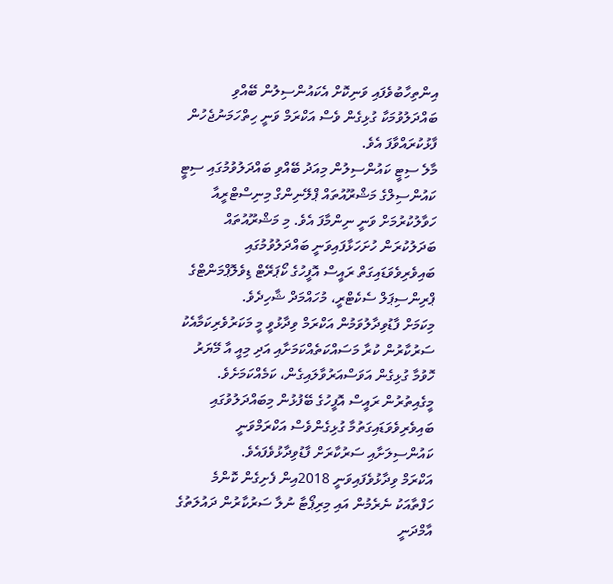އިންތިހާބުވެފައި ވަނިކޮށް އެކައުންސިލުން ބޭއްވި ބައްދަލުވުމަކާ ގުޅިގެން ވެސް އަކްރަމް ވަނީ ހިތްހަމަނުޖެހުން ފާޅުކުރައްވާފަ އެވެ.
މާލެ ސިޓީ ކައުންސިލުން މިއަދު ބޭއްވި ބައްދަލުވުމުގައި ސިޓީ ކައުންސިލްގެ މަޝްރޫއުތައް ޕްލޭނިންގް މިނިސްޓްރީއާ ހަވާލުކުރުމަށް ވަނީ ނިންމާފަ އެވެ. މި މަޝްރޫއުތައް ބަދަލުކުރަން ހުށަހަޅާފައިވަނީ ބައްދަލުވުމުގައި ބައިވެރިވެވަޑައިގަތް ރައީސް އޮފީހުގެ ކޯޕަރޭޓް ޑިވެލޮޕްމަންޓްގެ ޕްރިންސިޕަލް ސެކެޓްރީ، މުހައްމަދް ޝާހިދެވެ.
މިކަމަށް ފާޑުވިދާލުވަމުން އަކްރަމް ވިދާޅުވީ މީ މަކަރުވެރިކަމާއެކު ސަރުކާރުން ކުރާ މަސައްކަތެއްކަމަށާއި އަދި މިއީ އާ މޭޔަރު ހޮވުމާ ގުޅިގެން އަވަސްއަރުވާލައިގެން، ކަމެއްކަމަށެވެ. މީގެއިތުރުން ރައީސް އޮފީހުގެ ބޭފުޅުން މިބައްދަލުވުގައި ބައިވެރިވެވަޑައިގަތުމާ ގުޅިގެންވެސް އަކްރަމްވަނީ ކައުންސިލަށާއި ސަރުކާރަށް ފާޑުވިދާޅުވެފައެވެ.
އަކްރަމް ވިދާޅުވެފައިވަނީ 2018އިން ފެށިގެން ކޮންމެ ހަފްތާއަކު ނެރެމުން އައި މިރިޕޯޓާ ނުލާ ސަރުކާރުން ދައުލަތުގެ އާމްދަނީ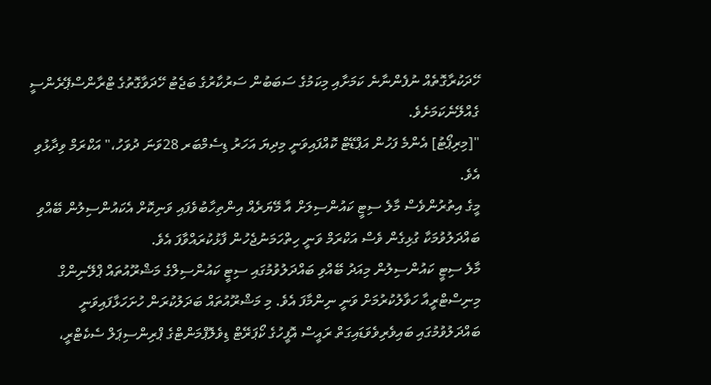ހޭދަކުރާގޮތެއް ނުފެންނާނެ ކަމަށާއި މިކަމުގެ ސަބަބުން ސަރުކާރުގެ ބަޖެޓު ހޭދަވާގޮތުގެ ޓްރާންސްޕޭރެންސީ ގެއްލޭނެކަމަށެވެ.
"[މިރިޕޯޓު] އެންމެ ފަހުން އަޕްޑޭޓް ކޮއްފައިވަނީ މިދިޔަ އަހަރު ޑިސެމްބަރ 28ވަނަ ދުވަހު،" އަކްރަމް ވިދާޅުވި އެވެ.
މީގެ އިތުރުންވެސް މާލެ ސިޓީ ކައުންސިލަށް އާ މޭޔަރެއް އިންތިހާބުވެފައި ވަނިކޮށް އެކައުންސިލުން ބޭއްވި ބައްދަލުވުމަކާ ގުޅިގެން ވެސް އަކްރަމް ވަނީ ހިތްހަމަނުޖެހުން ފާޅުކުރައްވާފަ އެވެ.
މާލެ ސިޓީ ކައުންސިލުން މިއަދު ބޭއްވި ބައްދަލުވުމުގައި ސިޓީ ކައުންސިލްގެ މަޝްރޫއުތައް ޕްލޭނިންގް މިނިސްޓްރީއާ ހަވާލުކުރުމަށް ވަނީ ނިންމާފަ އެވެ. މި މަޝްރޫއުތައް ބަދަލުކުރަން ހުށަހަޅާފައިވަނީ ބައްދަލުވުމުގައި ބައިވެރިވެވަޑައިގަތް ރައީސް އޮފީހުގެ ކޯޕަރޭޓް ޑިވެލޮޕްމަންޓްގެ ޕްރިންސިޕަލް ސެކެޓްރީ،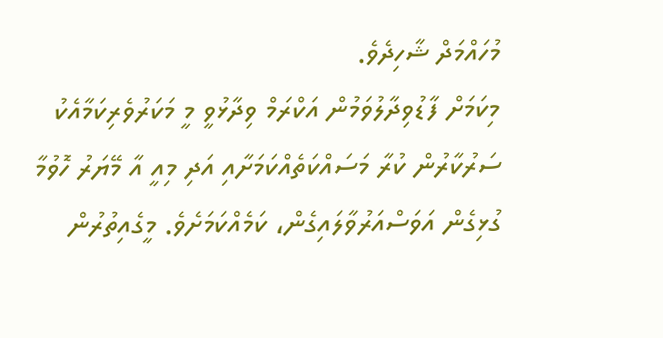މުހައްމަދް ޝާހިދެވެ.
މިކަމަށް ފާޑުވިދާލުވަމުން އަކްރަމް ވިދާޅުވީ މީ މަކަރުވެރިކަމާއެކު ސަރުކާރުން ކުރާ މަސައްކަތެއްކަމަށާއި އަދި މިއީ އާ މޭޔަރު ހޮވުމާ ގުޅިގެން އަވަސްއަރުވާލައިގެން، ކަމެއްކަމަށެވެ. މީގެއިތުރުން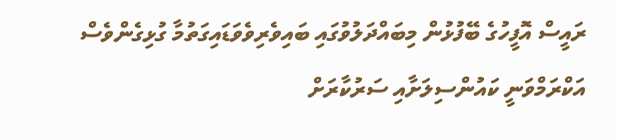ރައީސް އޮފީހުގެ ބޭފުޅުން މިބައްދަލުވުގައި ބައިވެރިވެވަޑައިގަތުމާ ގުޅިގެންވެސް އަކްރަމްވަނީ ކައުންސިލަށާއި ސަރުކާރަށް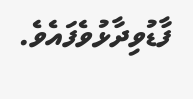ފާޑުވިދާޅުވެފައެވެ.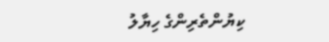ކިޔުންތެރިންގެ ހިޔާލު